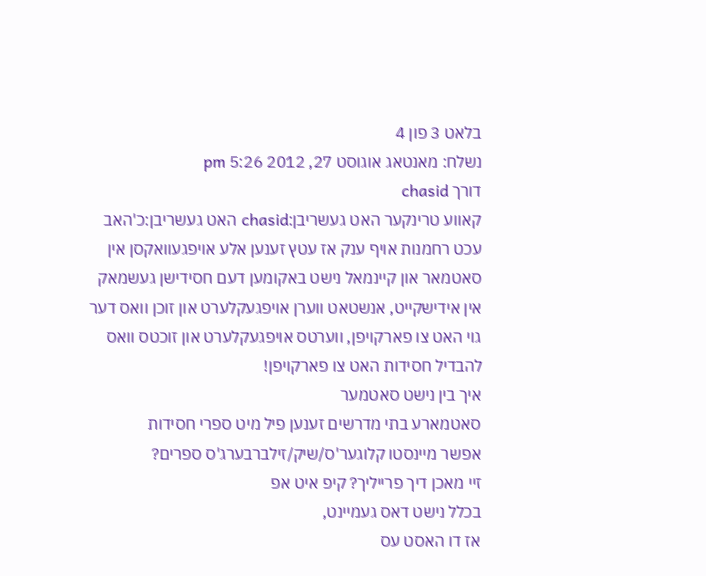בלאט 3 פון 4
נשלח: מאנטאג אוגוסט 27, 2012 5:26 pm
דורך chasid
קאווע טרינקער האט געשריבן:chasid האט געשריבן:כ'האב עכט רחמנות אויף ענק אז עטץ זענען אלע אויפגעוואקסן אין סאטמאר און קיינמאל נישט באקומען דעם חסידישן געשמאק אין אידישקייט, אנשטאט ווערן אויפגעקלערט און זוכן וואס דער גוי האט צו פארקויפן, ווערטס אויפגעקלערט און זוכטס וואס להבדיל חסידות האט צו פארקויפן!
איך בין נישט סאטמער
סאטמארע בתי מדרשים זענען פיל מיט ספרי חסידות
אפשר מיינסטו קלוגער'ס/שיק/זילברבערג'ס ספרים?
זיי מאכן דיך פרייליך? קיפ איט אפ
בכלל נישט דאס געמיינט,
אז דו האסט עס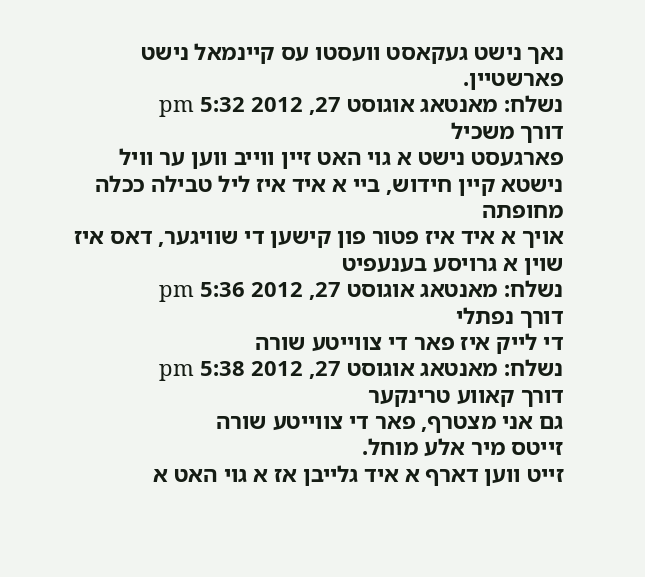נאך נישט געקאסט וועסטו עס קיינמאל נישט פארשטיין.
נשלח: מאנטאג אוגוסט 27, 2012 5:32 pm
דורך משכיל
פארגעסט נישט א גוי האט זיין ווייב ווען ער וויל נישטא קיין חידוש, ביי א איד איז ליל טבילה ככלה מחופתה
אויך א איד איז פטור פון קישען די שוויגער, דאס איז שוין א גרויסע בענעפיט
נשלח: מאנטאג אוגוסט 27, 2012 5:36 pm
דורך נפתלי
די לייק איז פאר די צווייטע שורה
נשלח: מאנטאג אוגוסט 27, 2012 5:38 pm
דורך קאווע טרינקער
גם אני מצטרף, פאר די צווייטע שורה
זייטס מיר אלע מוחל.
זייט ווען דארף א איד גלייבן אז א גוי האט א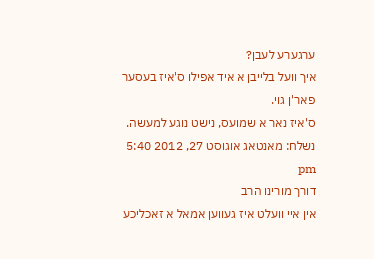ערגערע לעבן?
איך וועל בלייבן א איד אפילו ס'איז בעסער פאר'ן גוי.
ס'איז נאר א שמועס, נישט נוגע למעשה.
נשלח: מאנטאג אוגוסט 27, 2012 5:40 pm
דורך מורינו הרב
אין איי וועלט איז געווען אמאל א זאכליכע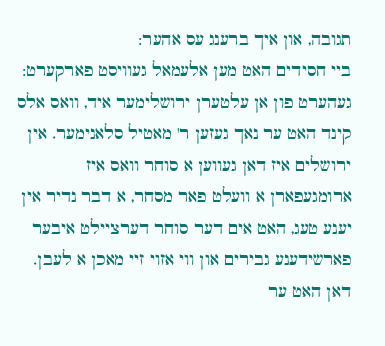תגובה, און איך ברענג עס אהער:
ביי חסידים האט מען אלעמאל געוויסט פארקערט:
געהערט פון אן עלטערן ירושלימער איד, וואס אלס קינד האט ער נאך געזען ר' מאטיל סלאנימער. אין ירושלים איז דאן געווען א סוחר וואס איז ארומגעפארן א וועלט פאר מסחר, א דבר נדיר אין יענע טעג, האט אים דער סוחר דערציילט איבער פארשידענע גבירים און ווי אזוי זיי מאכן א לעבן. דאן האט ער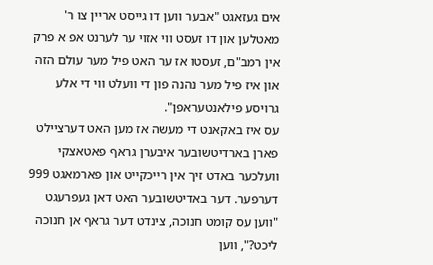אים געזאגט "אבער ווען דו גייסט אריין צו ר' מאטלען און דו זעסט ווי אזוי ער לערנט אפ א פרק אין רמב"ם, זעסטו אז ער האט פיל מער עולם הזה און איז פיל מער נהנה פון די וועלט ווי די אלע גרויסע פילאנטעראפן".
עס איז באקאנט די מעשה אז מען האט דערציילט פארן בארדיטשובער איבערן גראף פאטאצקי וועלכער באדט זיך אין רייכקייט און פארמאגט 999 דערפער. דער באדיטשובער האט דאן געפרעגט "ווען עס קומט חנוכה, צינדט דער גראף אן חנוכה ליכט?", ווען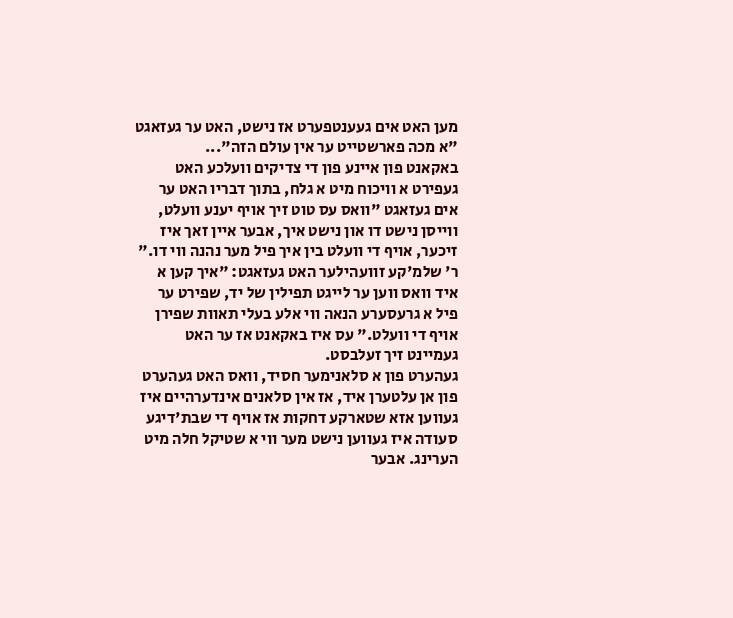מען האט אים געענטפערט אז נישט, האט ער געזאגט "א מכה פארשטייט ער אין עולם הזה"...
באקאנט פון איינע פון די צדיקים וועלכע האט געפירט א וויכוח מיט א גלח, בתוך דבריו האט ער אים געזאגט "וואס עס טוט זיך אויף יענע וועלט, ווייסן נישט דו און נישט איך, אבער איין זאך איז זיכער, אויף די וועלט בין איך פיל מער נהנה ווי דו."
ר' שלמ'קע זוועהילער האט געזאגט: "איך קען א איד וואס ווען ער לייגט תפילין של יד, שפירט ער פיל א גרעסערע הנאה ווי אלע בעלי תאוות שפירן אויף די וועלט." עס איז באקאנט אז ער האט געמיינט זיך זעלבסט.
געהערט פון א סלאנימער חסיד, וואס האט געהערט פון אן עלטערן איד, אז אין סלאנים אינדערהיים איז געווען אזא שטארקע דחקות אז אויף די שבת'דיגע סעודה איז געווען נישט מער ווי א שטיקל חלה מיט הערינג. אבער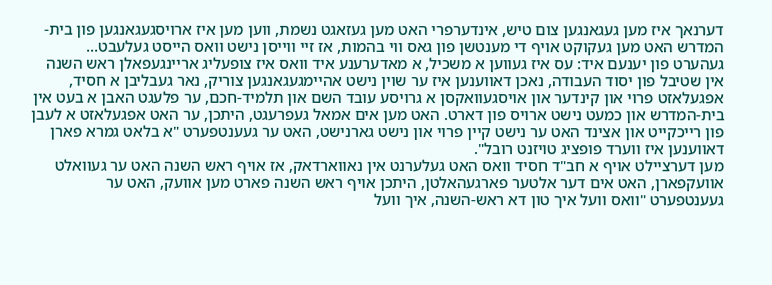דערנאך איז מען געגאנגען צום טיש, אינדערפרי האט מען געזאגט נשמת, ווען מען איז ארויסגעגאנגען פון בית-המדרש האט מען געקוקט אויף די מענטשן פון גאס ווי בהמות, אז זיי ווייסן נישט וואס הייסט געלעבט...
געהערט פון יענעם איד: עס איז געווען א משכיל, א מאדערענע איד וואס איז צופעליג אריינגעפאלן ראש השנה אין שטיבל פון יסוד העבודה, נאכן דאווענען איז ער שוין נישט אהיימגעגאנגען צוריק, נאר געבליבן א חסיד, אפגעלאזט פרוי און קינדער און אויסגעוואקסן א גרויסע עובד השם און תלמיד-חכם, ער פלעגט האבן א בעט אין בית-המדרש און כמעט נישט ארויס פון דארט. האט מען אים אמאל געפרעגט, היתכן, ער האט אפגעלאזט א לעבן פון רייכקייט און אצינד האט ער נישט קיין פרוי און נישט גארנישט, האט ער געענטפערט "א בלאט גמרא פארן דאווענען איז ווערד פופציג טויזנט רובל".
מען דערציילט אויף א חב"ד חסיד וואס האט געלערנט אין נאווארדאק, אז אויף ראש השנה האט ער געוואלט אוועקפארן, האט אים דער אלטער פארגעהאלטן, היתכן אויף ראש השנה פארט מען אוועק, האט ער געענטפערט "וואס וועל איך טון דא ראש-השנה, איך וועל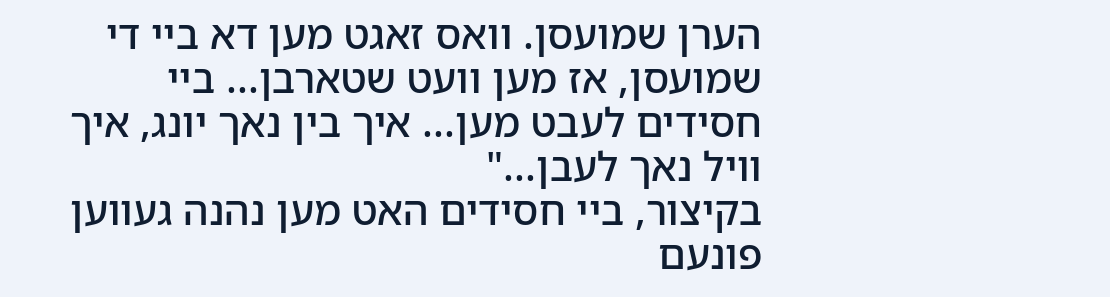הערן שמועסן. וואס זאגט מען דא ביי די שמועסן, אז מען וועט שטארבן... ביי חסידים לעבט מען... איך בין נאך יונג, איך וויל נאך לעבן..."
בקיצור, ביי חסידים האט מען נהנה געווען פונעם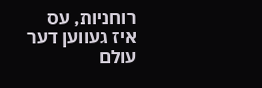רוחניות, עס איז געווען דער עולם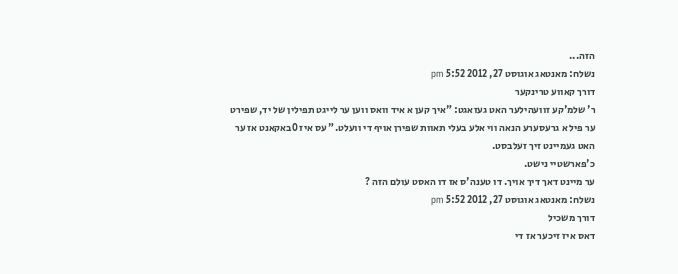הזה...
נשלח: מאנטאג אוגוסט 27, 2012 5:52 pm
דורך קאווע טרינקער
ר' שלמ'קע זוועהילער האט געזאגט: "איך קען א איד וואס ווען ער לייגט תפילין של יד, שפירט ער פיל א גרעסערע הנאה ווי אלע בעלי תאוות שפירן אויף די וועלט." עס איז 0באקאנט אז ער האט געמיינט זיך זעלבסט.
כ'פארשטיי נישט.
ער מיינט דאך דיך אויך. דו טענה'ס אז דו האסט עולם הזה ?
נשלח: מאנטאג אוגוסט 27, 2012 5:52 pm
דורך משכיל
דאס איז זיכער אז די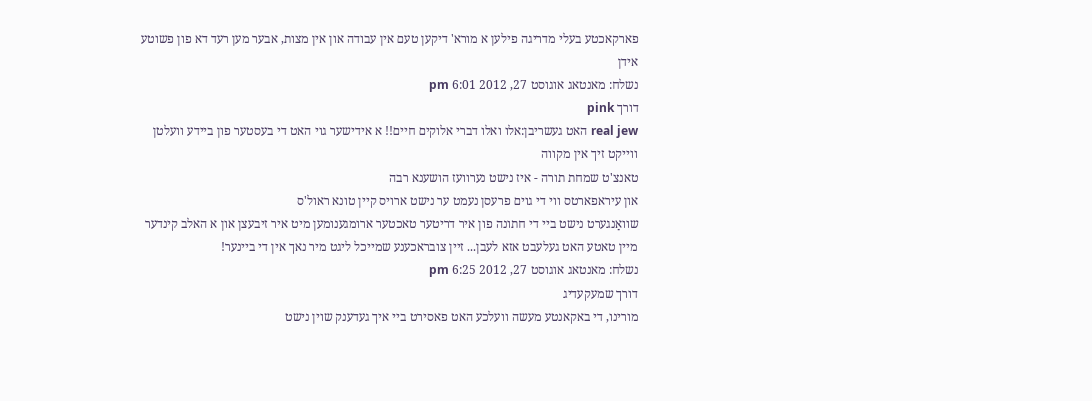פארקאכטע בעלי מדריגה פילען א מורא' דיקען טעם אין עבודה און אין מצות, אבער מען רעד דא פון פשוטע אידן
נשלח: מאנטאג אוגוסט 27, 2012 6:01 pm
דורך pink
real jew האט געשריבן:אלו ואלו דברי אלוקים חיים!! א אידישער גוי האט די בעסטער פון ביידע וועלטן
ווייקט זיך אין מקווה
טאנצ'ט שמחת תורה - איז נישט נערוועז הושענא רבה
און עיראפארטס ווי די גוים פרעסן נעמט ער נישט ארויס קיין טונא ראול'ס
שוואַנגערט נישט ביי די חתונה פון איר דריטער טאכטער ארומגענומען מיט איר זיבעצן און א האלב קינדער
מיין טאטע האט געלעבט אזא לעבן... זיין צובראכענע שמייכל ליגט מיר נאך אין די ביינער!
נשלח: מאנטאג אוגוסט 27, 2012 6:25 pm
דורך שמעקעדיג
מורינו, די באקאנטע מעשה וועלכע האט פאסירט ביי איך געדענק שוין נישט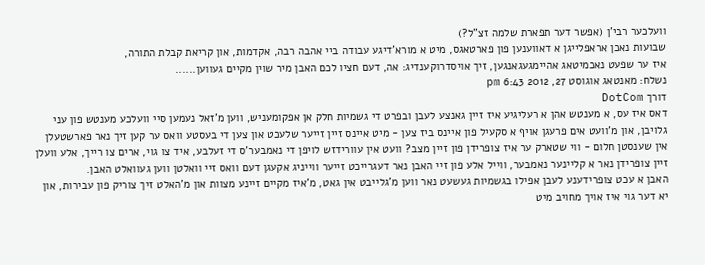וועלכער רבי'ן (אפשר דער תפארת שלמה זצ"ל?)
שבועות נאכן אראפלייגן א דאווענען פון פארטאגס, מיט א מורא'דיגע עבודה ביי אהבה רבה, אקדמות, און קריאת קבלת התורה,
איז ער שפעט נאכמיטאג אהיימגעגאנגען, זיך אויסדרוקענדיג: אה, דעם חציו לכם האבן מיר שוין מקיים געווען......
נשלח: מאנטאג אוגוסט 27, 2012 6:43 pm
דורך DotCom
דאס איז עס, א מענטש אהן א רעליגיע איז זיין גאנצע לעבן ובפרט די גשמיות חלק אן אפקומעניש, ווען מ'זאל נעמען סיי וועלכע מענטש פון עני גלויבן, און מ'וועט אים פרעגן אויף א סקעיל פון איינס ביז צען - מיט איינס זיין זייער שלעכט און צען די בעסטע וואס ער קען זיך נאר פארשטעלן אין שענסטן חלום - ווי שטארק ער איז צופרידן פון זיין מצב? וועט אין עוורידזש לויפן די נאמבער'ס די זעלבע, איד צו גוי, ארים צו רייך, אלע וועלן זיין צופרידן נאר א קליינער נאמבער, ווייל אלע פון זיי האבן נאר דעגרייכט זייער ווייניג אקעגן דעם וואס זיי וואלטן ווען געוואלט האבן.
האבן א עכט צופרידענע לעבן אפילו בגשמיות געשעט נאר ווען מ'גלייבט אין גאט, מ'איז מקיים זיינע מצוות און מ'האלט זיך צוריק פון עבירות, און יא דער גוי איז אויך מחויב מיט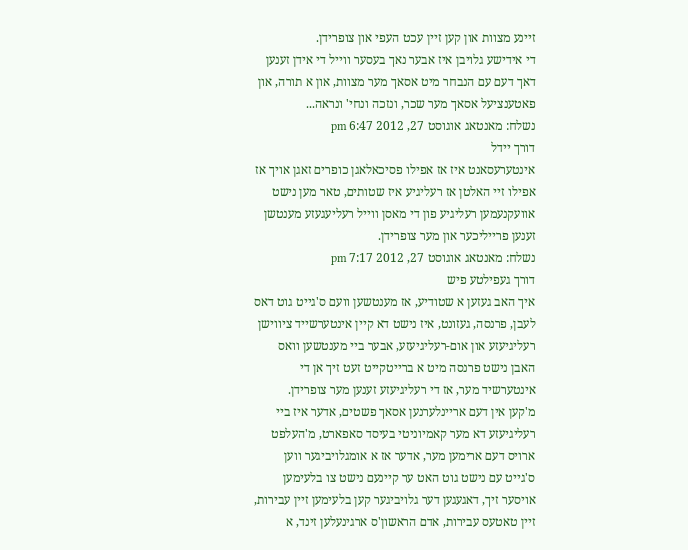זיינע מצוות און קען זיין עכט העפי און צופרידן.
די אידישע גלויבן איז אבער נאך בעסער ווייל די אידן זענען דאך דעם עם הנבחר מיט אסאך מער מצוות, און א תורה, און פאטענציעל אסאך מער שכר, ונזכה ונחי' ונראה...
נשלח: מאנטאג אוגוסט 27, 2012 6:47 pm
דורך יידל
אינטערעסאנט איז אז אפילו פסיכאלאגן כופרים זאגן אויך אז אפילו זיי האלטן אז רעליגיע איז שטותים, טאר מען נישט אוועקנעמען רעליגיע פון די מאסן ווייל רעליעגעזע מענטשן זענען פרייליכער און מער צופרידן.
נשלח: מאנטאג אוגוסט 27, 2012 7:17 pm
דורך געפילטע פיש
איך האב געזען א שטודיע, אז מענטשען וועם ס'גייט גוט דאס לעבן, פרנסה, געזונט, איז נישט דא קיין אינטערשייד ציווישן רעליגיעזע און אום-רעליגיעזע, אבער ביי מענטשען וואס האבן נישט פרנסה מיט א ברייטקייט זעט זיך אן די אינטערשיד מער, אז די רעליגיעזע זענען מער צופרידן.
מ'קען אין דעם אריינלערנען אסאך פשטים, אדער איז ביי רעליגיעזע דא מער קאמיוניטי בעיסד סאפארט, מ'העלפט ארויס דעם ארימען מער, אדער אז א אומגלויביגער ווען ס'גייט עם נישט גוט האט ער קיינעם נישט צו בלעימען אויסער זיך, דאגעגען דער גלויביגער קען בלעימען זיין עבירות, זיין טאטעס עבירות, אדם הראשון'ס ארגינעלען זינד, א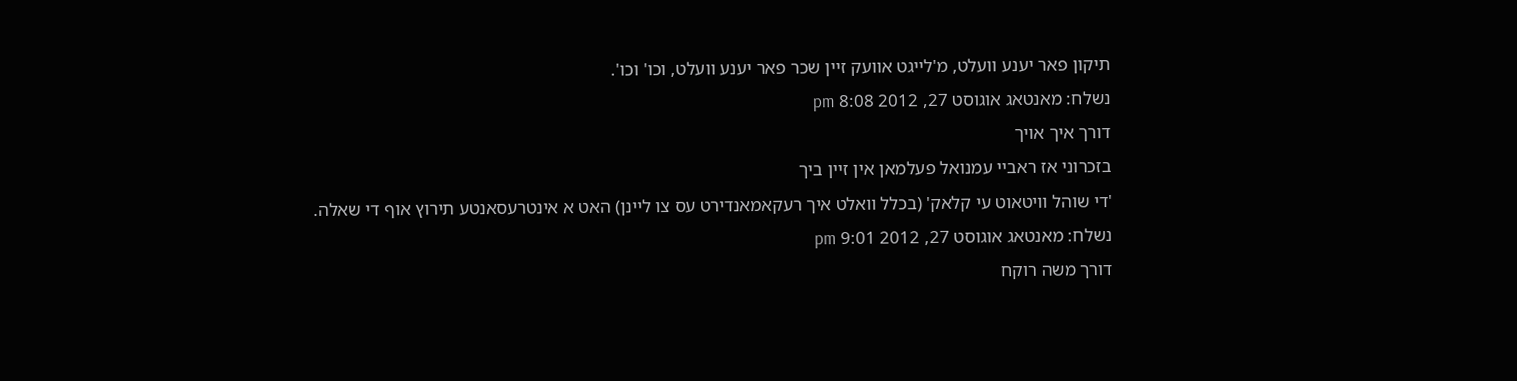תיקון פאר יענע וועלט, מ'לייגט אוועק זיין שכר פאר יענע וועלט, וכו' וכו'.
נשלח: מאנטאג אוגוסט 27, 2012 8:08 pm
דורך איך אויך
בזכרוני אז ראביי עמנואל פעלמאן אין זיין ביך
'די שוהל וויטאוט עי קלאק' (בכלל וואלט איך רעקאמאנדירט עס צו ליינן) האט א אינטרעסאנטע תירוץ אוף די שאלה.
נשלח: מאנטאג אוגוסט 27, 2012 9:01 pm
דורך משה רוקח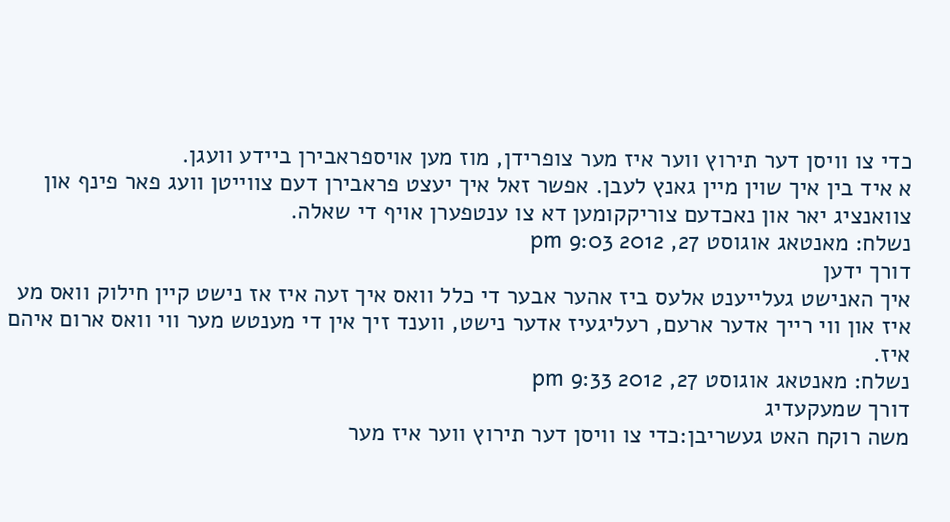כדי צו וויסן דער תירוץ ווער איז מער צופרידן, מוז מען אויספראבירן ביידע וועגן.
א איד בין איך שוין מיין גאנץ לעבן. אפשר זאל איך יעצט פראבירן דעם צווייטן וועג פאר פינף און צוואנציג יאר און נאכדעם צוריקקומען דא צו ענטפערן אויף די שאלה.
נשלח: מאנטאג אוגוסט 27, 2012 9:03 pm
דורך ידען
איך האנישט געלייענט אלעס ביז אהער אבער די כלל וואס איך זעה איז אז נישט קיין חילוק וואס מע איז און ווי רייך אדער ארעם, רעליגעיז אדער נישט, ווענד זיך אין די מענטש מער ווי וואס ארום איהם איז.
נשלח: מאנטאג אוגוסט 27, 2012 9:33 pm
דורך שמעקעדיג
משה רוקח האט געשריבן:כדי צו וויסן דער תירוץ ווער איז מער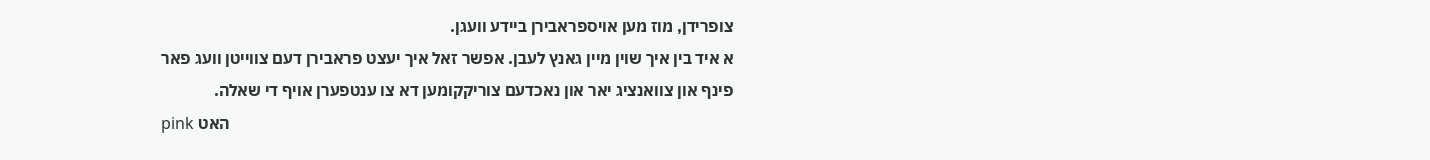צופרידן, מוז מען אויספראבירן ביידע וועגן.
א איד בין איך שוין מיין גאנץ לעבן. אפשר זאל איך יעצט פראבירן דעם צווייטן וועג פאר פינף און צוואנציג יאר און נאכדעם צוריקקומען דא צו ענטפערן אויף די שאלה.
pink האט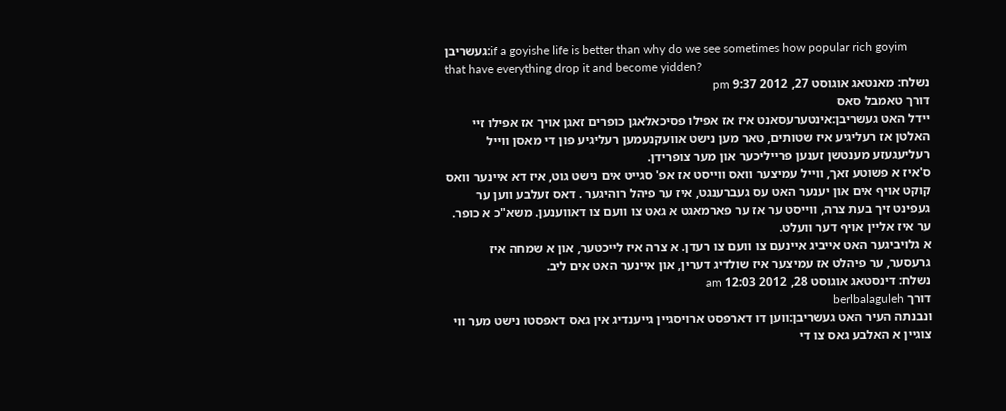געשריבן:if a goyishe life is better than why do we see sometimes how popular rich goyim that have everything drop it and become yidden?
נשלח: מאנטאג אוגוסט 27, 2012 9:37 pm
דורך טאמבל סאס
יידל האט געשריבן:אינטערעסאנט איז אז אפילו פסיכאלאגן כופרים זאגן אויך אז אפילו זיי האלטן אז רעליגיע איז שטותים, טאר מען נישט אוועקנעמען רעליגיע פון די מאסן ווייל רעליעגעזע מענטשן זענען פרייליכער און מער צופרידן.
ס'איז א פשוטע זאך, ווייל עמיצער וואס ווייסט אז אפ' סגייט אים נישט גוט, איז דא איינער וואס קוקט אויף אים און יענער האט עס געברענגט, איז ער פיהל רוהיגער . דאס זעלבע ווען ער געפינט זיך בעת צרה, ווייסט ער אז ער פארמאגט א גאט צו וועם צו דאווענען. משא"כ א כופר. ער איז אליין אויף דער וועלט.
א גלויביגער האט אייביג איינעם צו וועם צו רעדן. א צרה איז לייכטער, און א שמחה איז גרעסער, ער פיהלט אז עמיצער איז שולדיג דערין, און איינער האט אים ליב.
נשלח: דינסטאג אוגוסט 28, 2012 12:03 am
דורך berlbalaguleh
ונבנתה העיר האט געשריבן:ווען דו דארפסט ארויסגיין גייענדיג אין גאס דאפסטו נישט מער ווי צוגיין א האלבע גאס צו די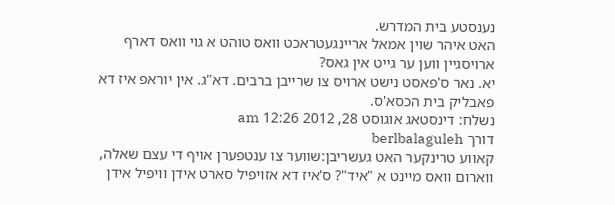נענסטע בית המדרש.
האט איהר שוין אמאל אריינגעטראכט וואס טוהט א גוי וואס דארף ארויסגיין ווען ער גייט אין גאס?
יא. נאר ס'פאסט נישט ארויס צו שרייבן ברבים. דא"ג. אין יוראפ איז דא פאבליק בית הכסא'ס.
נשלח: דינסטאג אוגוסט 28, 2012 12:26 am
דורך berlbalaguleh
קאווע טרינקער האט געשריבן:שווער צו ענטפערן אויף די עצם שאלה, ווארום וואס מיינט א "איד"? ס'איז דא אזויפיל סארט אידן וויפיל אידן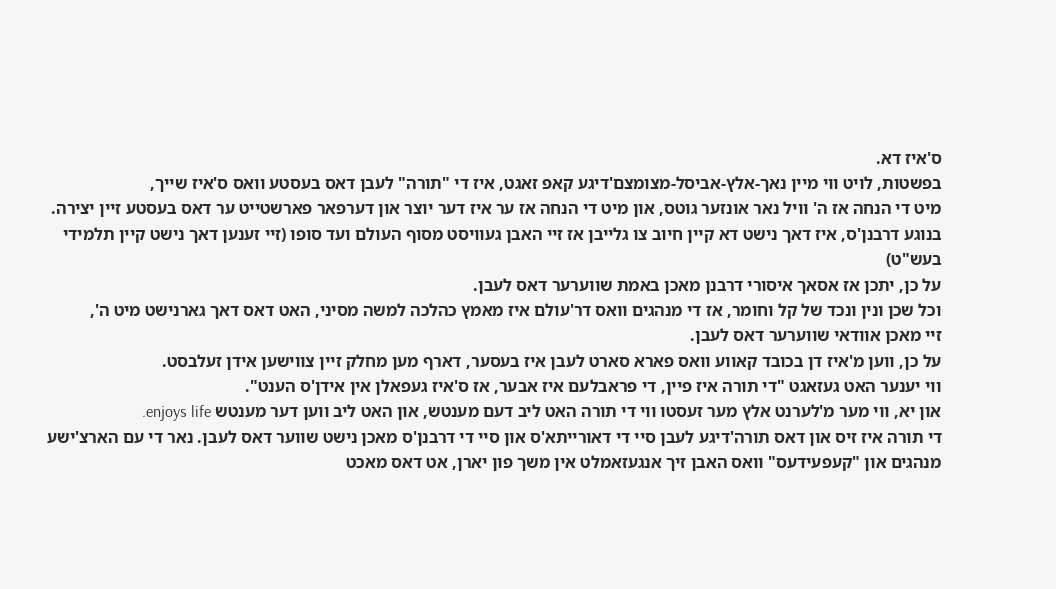ס'איז דא.
בפשטות, לויט ווי מיין נאך-אלץ-אביסל-מצומצם'דיגע קאפ זאגט, איז די "תורה" לעבן דאס בעסטע וואס ס'איז שייך,
מיט די הנחה אז ה' וויל נאר אונזער גוטס, און מיט די הנחה אז ער איז דער יוצר און דערפאר פארשטייט ער דאס בעסטע זיין יצירה.
בנוגע דרבנן'ס, איז דאך נישט דא קיין חיוב צו גלייבן אז זיי האבן געוויסט מסוף העולם ועד סופו (זיי זענען דאך נישט קיין תלמידי בעש"ט)
על כן, יתכן אז אסאך איסורי דרבנן מאכן באמת שווערער דאס לעבן.
וכל שכן ונין ונכד של קל וחומר, אז די מנהגים וואס דר'עולם איז מאמץ כהלכה למשה מסיני, האט דאס דאך גארנישט מיט ה',
זיי מאכן אוודאי שווערער דאס לעבן.
על כן, ווען מ'איז דן בכובד קאווע וואס פארא סארט לעבן איז בעסער, דארף מען מחלק זיין צווישען אידן זעלבסט.
ווי יענער האט געזאגט "די תורה איז פיין, די פראבלעם איז אבער, אז ס'איז געפאלן אין אידן'ס הענט".
און יא, ווי מער מ'לערנט אלץ מער זעסטו ווי די תורה האט ליב דעם מענטש, און האט ליב ווען דער מענטש enjoys life.
די תורה איז זיס און דאס תורה'דיגע לעבן סיי די דאורייתא'ס און סיי די דרבנן'ס מאכן נישט שווער דאס לעבן. נאר די עם הארצ'ישע מנהגים און "קעפעידעס" וואס האבן זיך אנגעזאמלט אין משך פון יארן, אט דאס מאכט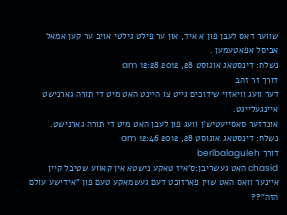שווער דאס לעבן פון א איד, און ער פילט גילטי אויב ער קען אמאל אביסל אפאטעמען .
נשלח: דינסטאג אוגוסט 28, 2012 12:28 am
דורך זר זהב
דער וועג וויאזוי שידוכים גייט צו היינט האט מיט די תורה גארנישט איינגעלייגט.
אונדזער סאסייעטיש'ן וועג פון לעבן האט מיט די תורה גארנישט.
נשלח: דינסטאג אוגוסט 28, 2012 12:46 am
דורך berlbalaguleh
chasid האט געשריבן:ס'איז טאקע נישטא אין קאווע שטיבל קיין איינער וואס האט שוין פארזוכט דעם געשמאקע טעם פון "אידישע עולם הזה"??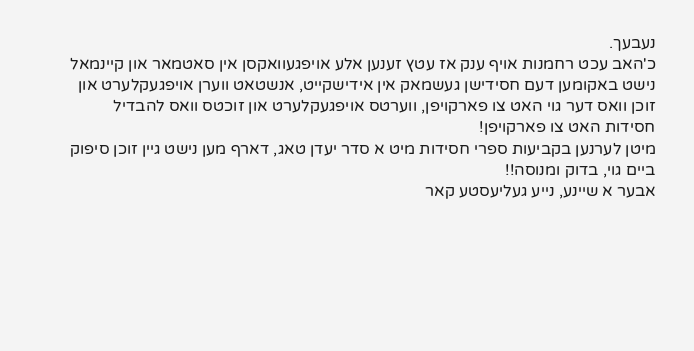נעבעך.
כ'האב עכט רחמנות אויף ענק אז עטץ זענען אלע אויפגעוואקסן אין סאטמאר און קיינמאל נישט באקומען דעם חסידישן געשמאק אין אידישקייט, אנשטאט ווערן אויפגעקלערט און זוכן וואס דער גוי האט צו פארקויפן, ווערטס אויפגעקלערט און זוכטס וואס להבדיל חסידות האט צו פארקויפן!
מיטן לערנען בקביעות ספרי חסידות מיט א סדר יעדן טאג, דארף מען נישט גיין זוכן סיפוק ביים גוי, בדוק ומנוסה!!
אבער א שיינע, נייע געליעסטע קאר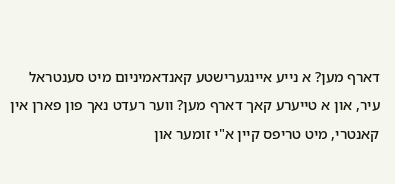דארף מען? א נייע איינגערישטע קאנדאמיניום מיט סענטראל עיר, און א טייערע קאך דארף מען? ווער רעדט נאך פון פארן אין קאנטרי, מיט טריפס קיין א"י זומער און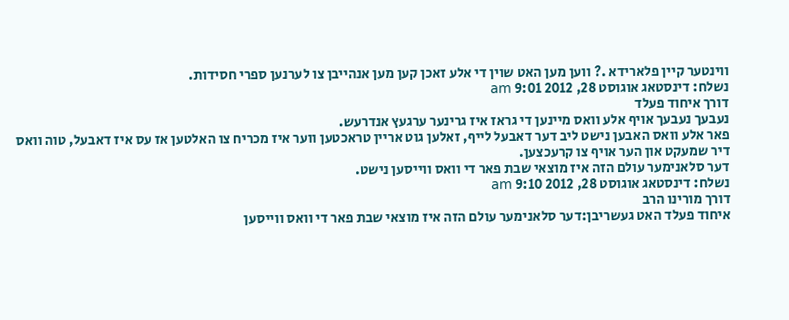ווינטער קיין פלארידא .? ווען מען האט שוין די אלע זאכן קען מען אנהייבן צו לערנען ספרי חסידות.
נשלח: דינסטאג אוגוסט 28, 2012 9:01 am
דורך איחוד פעלד
נעבעך נעבעך אויף אלע וואס מיינען די גראז איז גרינער ערגעץ אנדרעש.
פאר אלע וואס האבען נישט ליב דער דאבעל לייף, זאלען גוט אריין טראכטען ווער איז מכריח צו האלטען אז עס איז דאבעל, טוה וואס דיר שמעקט און הער אויף צו קרעכצען.
דער סלאנימער עולם הזה איז מוצאי שבת פאר די וואס ווייסען נישט.
נשלח: דינסטאג אוגוסט 28, 2012 9:10 am
דורך מורינו הרב
איחוד פעלד האט געשריבן:דער סלאנימער עולם הזה איז מוצאי שבת פאר די וואס ווייסען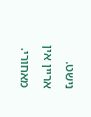נישט.
אריין אין מאחורי.